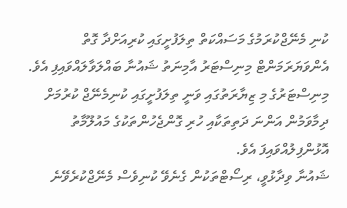ކުނި މެނޭޖްކުރަމުގެ މަސައްކަތް ތިލަފުށީގައި ކުރިއަށްދާ ގޮތް އެންވަޔަރަމަންޓް މިނިސްޓަރު އާމިނަތު ޝައުނާ ބައްލަވާލައްވައިފި އެވެ.
މިނިސްޓަރުގެ މި ޒިޔާރަތުގައި ވަނީ ތިލަފުށީގައި ކުނިމެނޭޖް ކުރުމަށް ދިމާވަމުން އަންނަ ދަތިތަކާއި ހުރި ގޮންޖެހުންތަކުގެ މައުލޫމާތު އޮޅުންފިލުއްވައިފަ އެވެ.
ޝައުނާ ވިދާޅުވީ، ރިސޯޓްތަކުން ގެނެވޭ ކުނިވެސް މެނޭޖްކުރެވޭނެ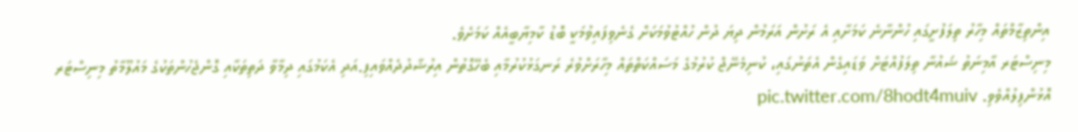އިންތިޒާމްތައް މިހާރު ތިލަފުށީގައި ހުންނާނެ ކަމަށާއި އެ ރަށުން އަރަމުން ދިޔަ ދުން ހުއްޓުވުމަކަށް ގެނެވިފައިވުމަކީ ބޮޑު ކާމިޔާބީއެއް ކަމަށެވެ.
މިނިސްޓަރ އާމިނަތު ޝައުނާ ތިލަފުއްޓަށް ވަޑައިގެން އެތަނުގައި، ކުނިމެނޭޖް ކުރުމުގެ މަސައްކަތްތައް މިހާރަށްވުރެ ރަނގަޅުކުރުމާއި ބެހޭގޮތުން އިރުޝާދުދެއްވައިފި.އަދި އެކަމުގައި ދިމާވާ ދަތިތަކާއި ގޮންޖެހުންތަކުގެ މައުލޫމާތު މިނިސްޓަރ އޮޅުންފިލުއްވެވި. pic.twitter.com/8hodt4muiv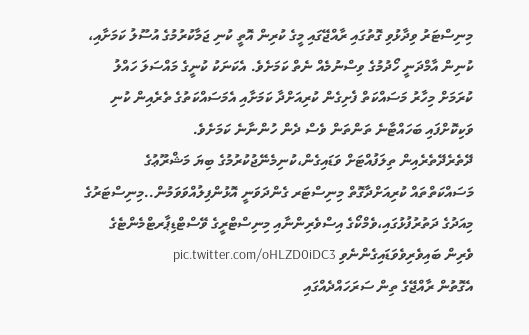މިނިސްޓަރު ވިދާޅުވި ގޮތުގައި ރާއްޖޭގައި މީގެ ކުރިން އޮތީ ކުނި ޖަމާކުރުމުގެ އުސޫލު ކަމަށާއި، ކުނިން އާމްދަނީ ހޯދުމުގެ ވިސްނުމެއް ނެތް ކަމަށެވެ. އެކަނަކު ކުނީގެ މައްސަލަ ހައްލު ކުރަމަށް މިހާރު މަސައްކަތް ފެށިގެން ކުރިއަށްދާ ކަމަށާއި އެމަސައްކަތުގެ ތެރެއިން ކުނި ވަކިކޮށްފައި ބަހައްޓާނެ ތަންތަން ވެސް ދެން ހުންނާނެ ކަމަށެވެ.
ދޭތެރެދޭތެރެއިން ތިލަފުއްޓަށް ވަޑައިގެން،ކުނިމެނޭޖުކުރުމުގެ ބިޔަ މަޝްރޫޢުގެ މަސައްކަތްތައް ކުރިއަށްދާގޮތް މިނިސްޓަރ ގެންދަވަނީ އޮޅުންފިލުއްވަވަމުން..މިނިސްޓަރުގެ މިއަދުގެ ދަތުރުފުޅުގައި،ވެމްކޯގެ އިސްވެރިންނާއި މިނިސްޓްރީގެ ވޭސްޓްޑިޕާރޓްމެންޓެގެ ވެރިން ބައިވެރިވެވަޑައިގެންނެވި pic.twitter.com/oHLZD0iDC3
އެގޮތުން ރާއްޖޭގެ ތިން ސަރަހައްދެއްގައި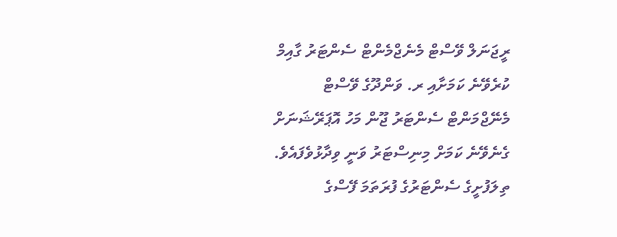ރީޖަނަލް ވޭސްޓް މެނެޖްމެންޓް ސެންޓަރު ގާއިމް ކުރެވޭނެ ކަމަށާއި ރ. ވަންދޫގެ ވޭސްޓް މެނޭޖްމަންޓް ސެންޓަރު ޖޫން މަހު އޮޕަރޭޝަނަށް ގެނެވޭނެ ކަމަށް މިނިސްޓަރު ވަނީ ވިދާޅުވެފައެވެ.
ތިލަފުށީގެ ސެންޓަރުގެ ފުރަތަމަ ފޭސްގެ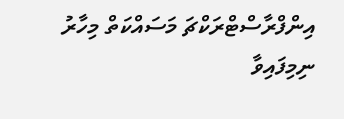އިންފްރާސްޓްރަކްޗަ މަސައްކަތް މިހާރު ނިމިފައިވާ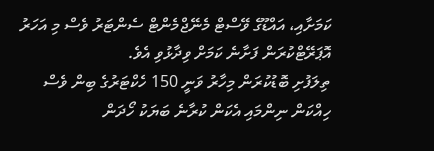ކަމަށާއި، އައްޑޫގެ ވޭސްޓް މެނޭޖްމެންޓް ސެންޓަރު ވެސް މި އަހަރު އޮޕަރޭޓްކުރަން ފަށާނެ ކަމަށް ވިދާޅުވި އެވެ.
ތިލަފުށި ބޮޑުކުރަން މިހާރު ވަނީ 150 ހެކްޓަރުގެ ބިން ވެސް ހިއްކަން ނިންމައި އެކަން ކުރާނެ ބަޔަކު ހޯދަން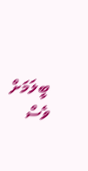ބީލަމަށް ވެސް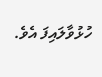ހުޅުވާލައިފަ އެވެ.